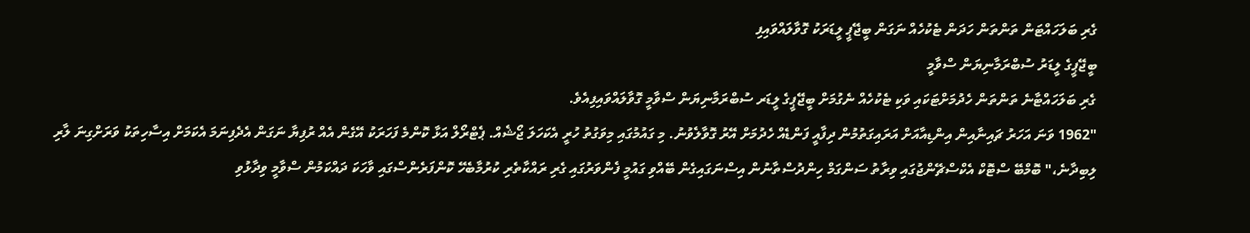ގެރި ބަލަހައްޓަން ތަންތަން ހަދަން ޓެކުހެއް ނަގަން ބީޖޭޕީ ލީޑަރަކު ގޮވާލައްވައިފި
ބީޖޭޕީގެ ލީޑަރު ސުބްރަމާނިޔަން ސްވާމީ
ގެރި ބަލަހައްޓާނެ ތަންތަން ހެދުމަށްޓަކައި ވަކި ޓެކުހެއް ނެގުމަށް ބީޖޭޕީގެ ލީޑަރ ސުބްރަމާނިޔަން ސްވާމީ ގޮވާލައްވައިފިއެވެ.
"1962 ވަނަ އަހަރު ޗައިނާއިން އިންޑިއާއަށް އަރައިގަތުމުން ދިފާއީ ފަންޑެއް ހެދުމަށް އޭރު ގޮވާލެވުނު. މި ގައުމުގައި މިވަގުތު ހުރީ އެކަހަލަ ޖޯޝެއް. ޕެޓްރޯލް އަޅާ ކޮންމެ ފަހަރަކު އޭގެން އެއް ރުފިޔާ ނަގަން އެދެފިނަމަ އެކަމަށް އިސާހިތަކު ވަރަށްގިނަ ލާރި ލިބިދާނެ،" ބޮމްބޭ ސްޓޮކް އެކްސްޗޭންޖުގައި ވިރާތު ސަންގަމް ހިންދުސްތާނުން އިސްނަގައިގެން ބޭއްވި ގައުމީ ފެންވަރުގައި ގެރި ރައްކާތެރި ކުރުމާބެހޭ ކޮންފަރެންސްގައި ވާހަކަ ދައްކަމުން ސްވާމީ ވިދާޅުވި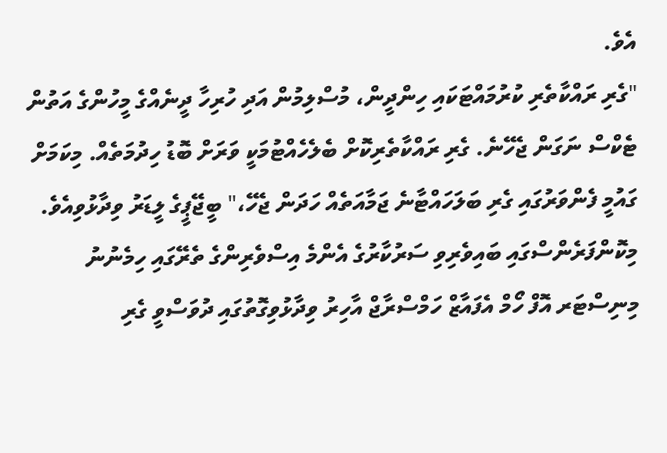އެވެ.
"ގެރި ރައްކާތެރި ކުރުމައްޓަކައި ހިންދީން، މުސްލިމުން އަދި ހުރިހާ ދީނެއްގެ މީހުންގެ އަތުން ޓެކްސް ނަގަން ޖެހޭނެ. ގެރި ރައްކާތެރިކޮށް ބެލެހެއްޓުމަކީ ވަރަށް ބޮޑު ހިދުމަތެއް. މިކަމަށް ގައުމީ ފެންވަރުގައި ގެރި ބަލަހައްޓާނެ ޖަމާއަތެއް ހަދަން ޖެހޭ،" ބީޖޭޕީގެ ލީޑަރު ވިދާޅުވިއެވެ.
މިކޮންފަރެންސްގައި ބައިވެރިވި ސަރުކާރުގެ އެންމެ އިސްވެރިންގެ ތެރޭގައި ހިމެނުނު މިނިސްޓަރ އޮފް ހޯމް އެފައާޒް ހަމްސްރާޖް އާހިރު ވިދާޅުވިގޮތުގައި ދުވަސްވީ ގެރި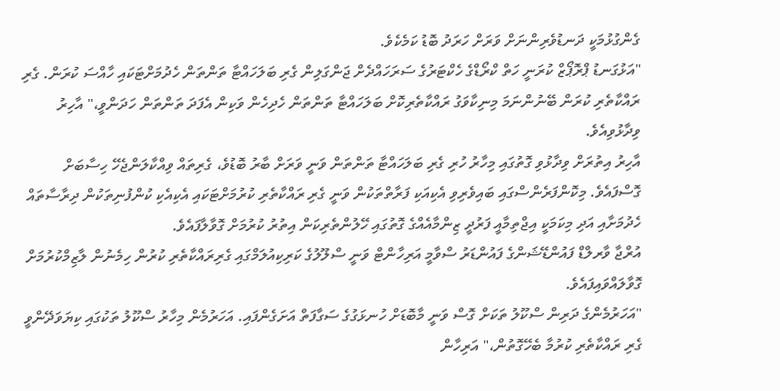ގެންގުޅުމަކީ ދަނޑުވެރިންނަށް ވަރަށް ހަރަދު ބޮޑު ކަމެކެވެ.
"އަޅުގަނޑު ޕްރޮޕޯޒް ކުރަނީ ހަތް ކްރޯޑްގެ ހެކްޓަރުގެ ސަރަހައްދެށް ޖަންގަލިން ގެރި ބަލަހައްޓާ ތަންތަން ހެދުމަށްޓަކައި ހާއްސަ ކުރަން. ގެރި ރައްކާތެރި ކުރަން ބޭނުންނަމަ މިނިކާވަގު ރައްކާތެރިކޮށް ބަލަހައްޓާ ތަންތަން ހެދިހެން ވަކިން އެފަދަ ތަންތަން ހަދަންވީ،" އާހިރު ވިދާޅުވިއެވެ.
އާހިރު އިތުރަށް ވިދާޅުވި ގޮތުގައި މިހާރު ހުރި ގެރި ބަލަހައްޓާ ތަންތަން ވަނީ ވަރަށް ބާރު ބޮޑުވެ، ގެރިތައް ވިއްކާލަންޖެހޭ ހިސާބަށް ގޮސްފައެވެ. މިކޮންފަރެންސްގައި ބައިވެރިވި އެކިއަކި ފަރާތްތަކުން ވަނީ ގެރި ރައްކާތެރި ކުރުމަށްޓަކައި އެކިއެކި ކުންފުނިތަކުން ދިރާސާތައް ހެދުމަށާއި އަދި މިކަމަކީ އިޖްތިމާއީ ފަރުދީ ޒިންމާއެއްގެ ގޮތުގައި ހޭލުންތެރިކަން އިތުރު ކުރުމަށް ގޮވާލާފައެވެ.
އުރްޖާ ވާރލްޑް ފައުންޑޭޝަންގެ ފައުންޑަރު ސްވާމީ އަރިހާންޓް ވަނީ ސްލޫލުގެ ކަރިކިއުލަމްގައި ގެރިރައްކާތެރި ކުރުން ހިމެނުން ލާޒިމްކުރުމަށް ގޮވާލައްވައިފައެވެ.
"އަހަރުމެންގެ ދަރިން ސްކޫލު ތަކަށް ގޮސް ވަނީ މާބޮޑަށް ހުނޅަގުގެ ސަގާފަތް އަށަގެންފައި. އަހަރުމެން މިހާރު ސްކޫލު ތަކުގައި ކިޔަވަދޭންވީ ގެރި ރައްކާތެރި ކުރުމާ ބެހޭގޮތުން،" އަރިހާން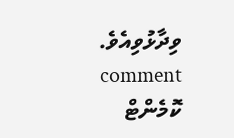ވިދާޅުވިއެވެ.
comment ކޮމެންޓް